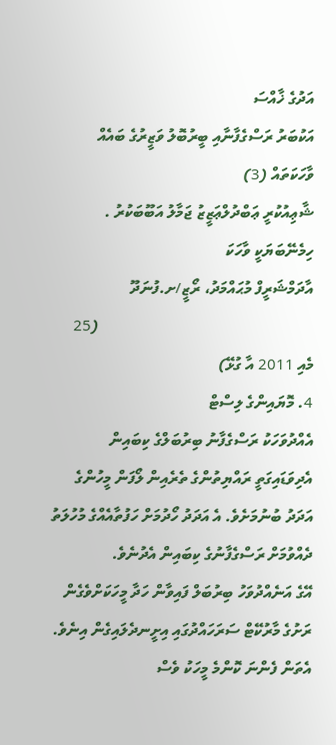އަދުގެ ޚާއްސަ
އަކުބަރު ރަސްގެފާނާއި ބީރުބޮލު ވަޒީރުގެ ބައެއް ވާހަކަތައް (3)
ޝާޢިއުކުރީ ޢަބްދުލްޢަޒީޒު ޖަމާލު އަބޫބަކުރު . ހިމެނޭބަޔަކީ ވާހަކަ
އާދަމްޝަރީފް މުޙައްމަދު، ރޯޒީ/ށ.ފުނަދޫ
                                                       (25  މެއި 2011 އާ ގުޅޭ)
4. މޮޔައިންގެ ލިސްޓް
އެއްދުވަހަކު ރަސްގެފާނު ބިރުބަލްގެ ކިބައިން އެދިވަޑައިގަތީ ރައްޔިތުންގެ ތެރެއިން ލޯފަން މީހުންގެ އަދަދު ބުނުމަށެވެ. އެ އަދަދު ހޯދުމަށް ހަފުތާއެއްގެ މުހުލަތު ދެއްވުމަށް ރަސްގެފާނުގެ ކިބައިން އެދުނެވެ.
އޭގެ އަނެއްދުވަހު ބިރުބަލް ފައިވާން ހަދާ މީހަކަށްވެގެން ރަށުގެ މާރުކޭޓް ސަރަހައްދުގައި އިށީނދެލައިގެން އިނެވެ. އެތަން ފެންނަ ކޮންމެ މީހަކު ވެސް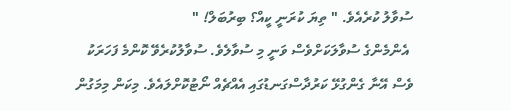ސުވާލު ކުރެއެވެ. " ތިޔަ ކުރަނީ ކީއް؟ ބިރުބަލް! "
 އެންމެންގެ ސުވާލަކަށްވެސް ވަނީ މި ސުވާލެވެ. ސުވާލުކުރެވޭ ކޮންމެ ފަހަރަކު ވެސް އޭނާ ގެންގުޅޭ ކަރުދާސްގަނޑުގައި އެއްޗެއް ނޯޓުކޮށްލައެވެ. މިކަން މިމަގުން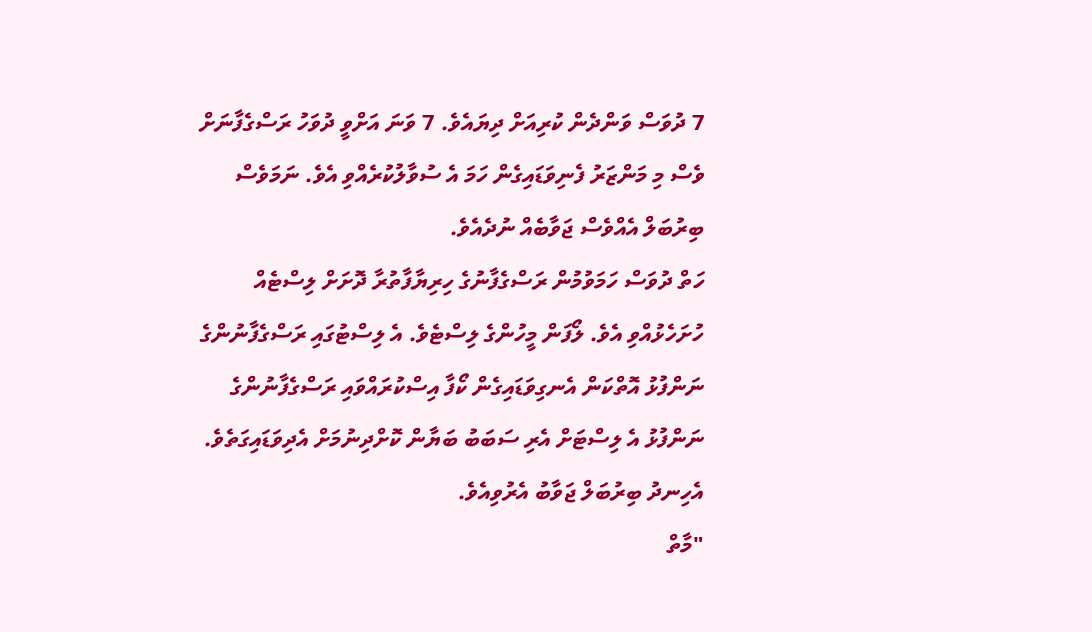7 ދުވަސް ވަންދެން ކުރިއަށް ދިޔައެވެ. 7 ވަނަ އަށްވީ ދުވަހު ރަސްގެފާނަށް ވެސް މި މަންޒަރު ފެނިވަޑައިގެން ހަމަ އެ ސުވާލުކުރެއްވި އެވެ. ނަމަވެސް ބިރުބަލް އެއްވެސް ޖަވާބެއް ނުދެއެވެ.
ހަތް ދުވަސް ހަމަވުމުން ރަސްގެފާނުގެ ހިރިޔާފާތުރާ ދޮށަށް ލިސްޓެއް ހުށަހެޅުއްވި އެވެ. ލޯފަން މީހުންގެ ލިސްޓެވެ. އެ ލިސްޓުގައި ރަސްގެފާނުންގެ ނަންފުޅު އޮތްކަން އެނގިވަޑައިގެން ކޯފާ އިސްކުރައްވައި ރަސްގެފާނުންގެ ނަންފުޅު އެ ލިސްޓަށް އެރި ސަބަބު ބަޔާން ކޮށްދިނުމަށް އެދިވަޑައިގަތެވެ. އެހިނދު ބިރުބަލް ޖަވާބު އެރުވިއެވެ.
"މާތް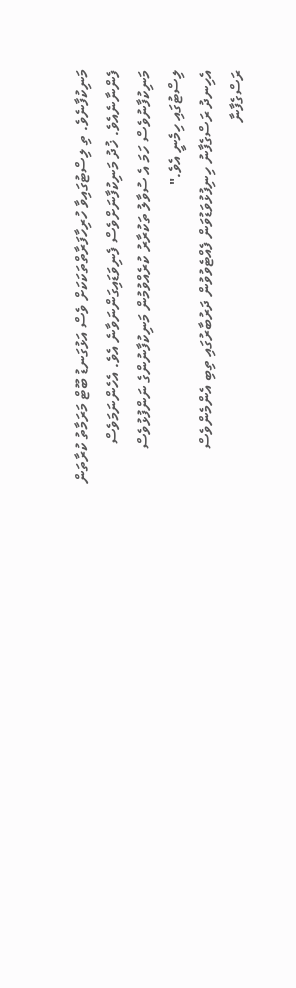މަނިކުފާނެވެ. ތި ލިސްޓުގައިވާ ހުރިހާފަރާތްތަކަކަށް ވެސް އަޅުގަނޑު ބޫޓް މަރަމާތު ކުރާތަން ފެންނާނެއެވެ. ޚުދު މަނިކުފާނަށްވެސް ފެނިވަޑައިގަންނަވާނެ އެވެ. އެހެންނަމަވެސް މަނިކުފާނުވެސް ހަމަ އެ ސުވާލު ތަކުރާރު ކުރެއްވުމުން މަނިކުފާނުންގެ ނަންފުޅުވެސް ލިސްޓުގައި ހިމެނީ އެވެ."
އެހިނދު ރަސްގެފާނު ހިނިފުޅުވަޑުވަން ފެއްޓެވުވުން ދަރުބާރުގައި ތިބި އެންމެންވެސް ރަސްގެފާނާ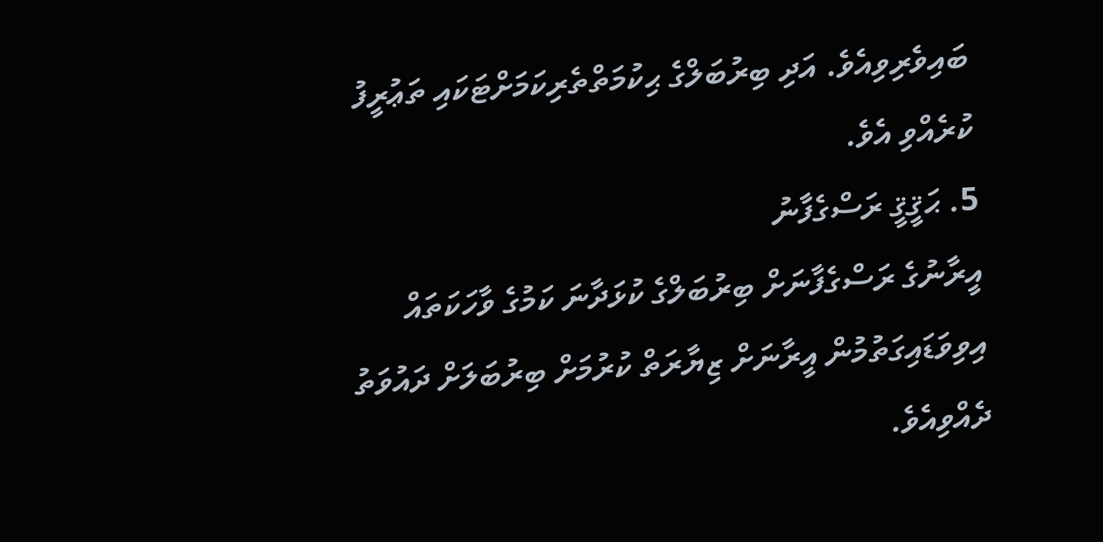ބައިވެރިވިއެވެ. އަދި ބިރުބަލްގެ ޙިކުމަތްތެރިކަމަށްޓަކައި ތަޢުރީފު ކުރެއްވި އެވެ.
5. ޙަޤީޤީ ރަސްގެފާނު
އީރާނުގެ ރަސްގެފާނަށް ބިރުބަލްގެ ކުޅަދާނަ ކަމުގެ ވާހަކަތައް އިވިވަޑައިގަތުމުން އީރާނަށް ޒިޔާރަތް ކުރުމަށް ބިރުބަލަށް ދައުވަތު ދެއްވިއެވެ.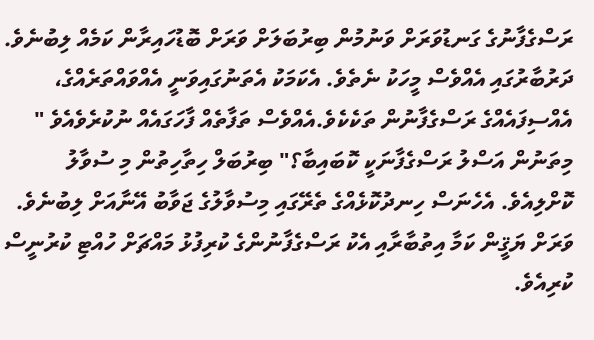ރަސްގެފާނުގެ ގަނޑުވަރަށް ވަނުމުން ބިރުބަލަށް ވަރަށް ބޮޑުހައިރާން ކަމެއް ލިބުނެވެ. ދަރުބާރުގައި އެއްވެސް މީހަކު ނެތެވެ. އެކަމަކު އެތަނުގައިވަނީ އެއްވައްތަރެއްގެ، އެއްސިފައެއްގެ ރަސްގެފާނުން ތަކެކެވެ.އެއްވެސް ތަފާތެއް ފާހަގައެއް ނުކުރެވެއެވެ " މިތަނުން އަސްލު ރަސްގެފާނަކީ ކޮބައިބާ؟" ބިރުބަލް ހިތާހިތުން މި ސުވާލު ކޮށްލިއެވެ. އެހެނަސް ހިނދުކޮޅެއްގެ ތެރޭގައި މިސުވާލުގެ ޖަވާބު އޭނާއަށް ލިބުނެވެ. ވަރަށް ޔަޤީން ކަމާ އިތުބާރާއި އެކު ރަސްގެފާނުންގެ ކުރިފުޅު މައްޗަށް ހުއްޓި ކުރުނީސް ކުރިއެވެ.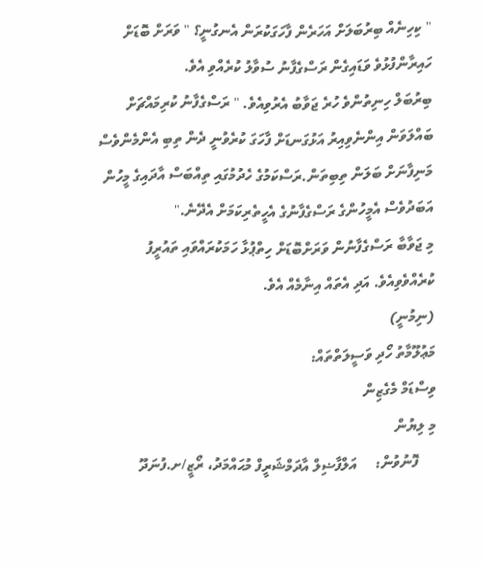" ކިހިނެއް ބިރުބަލަށް އަހަރެން ފާހަގަކުރަން އެނގުނީ؟ " ވަރަށް ބޮޑަށް ހައިރާންފުޅުވެ ވަޑައިގެން ރަސްގެފާނު ސުވާލު ކުރެއްވި އެވެ.
ބިރުބަލް ހިނިތުންވެ ހުރެ ޖަވާބު އެރުވިއެވެ. " ރަސްގެފާނު ކުރިމައްޗަށް ބައްލަވަން އިންނެވިއިރު އަޅުގަނޑަށް ފާހަގަ ކުރެވުނީ ދެން ތިބި އެންމެންވެސް މަނިފާނަށް ބަލަން ތިބިތަން.ރަސްކަމުގެ ހެދުމުގައި ތިއްބަސް އާދައިގެ މީހުން އަބަދުވެސް އެމީހުންގެ ރަސްގެފާނުގެ އެހީތެރިކަމަށް އެދޭނެ."
މި ޖަވާބާ ރަސްގެފާނުން ވަރަށްބޮޑަށް ހިތްޕުޅާ ހަމަކުރައްވައި ތައުރީފު ކުރެއްވެވިއެވެ. އަދި އެތައް އިނާމެއް އެވެ.
(ނިމުނީ)
މަޢުލޫމާތު ހޯދި ވަސީލަތްތައް:
ވިސްޑަމް މެގެޒިން
މި ލިޔުން
     ފޮނުވުން:     އަލްފާޟިލް އާދަމްޝަރީފް މުޙައްމަދު، ރޯޒީ/ށ.ފުނަދޫ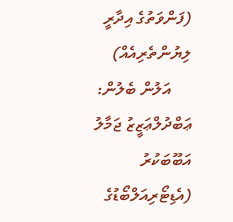(ފަންވަތުގެ އިދާރީ ލިޔުންތެރިއެއް)
     އަލުން ބެލުން:  ޢަބްދުލްޢަޒީޒު ޖަމާލު އަބޫބަކުރު (އެޑިޓޯރިއަލްބޯޑުގެ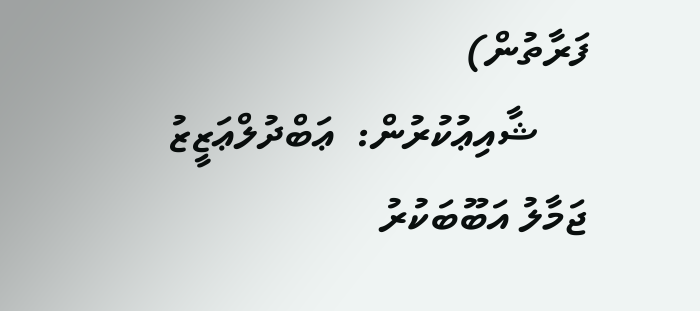ފަރާތުން)
     ޝާއިޢުކުރުން:  ޢަބްދުލްޢަޒީޒު ޖަމާލު އަބޫބަކުރު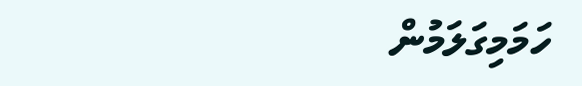ހަމަމިގަލަމުން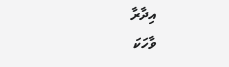އިދާރާ
ވާހަކަ